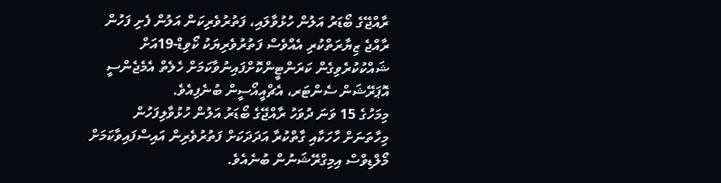ރާއްޖޭގެ ބޯޑަރު އަލުން ހުޅުވާލައި، ފަތުރުވެރިކަން އަލުން ފެށި ފަހުން ރާއްޖެ ޒިޔާރަތްކުރި އެއްވެސް ފަތުރުވެރިޔަކު ކޯވިޑް-19އަށް ޝައްކުކުރެވިގެން ކަރަންޓީންކޮށްފައިނުވާކަމަށް ހެލެތް އެމެޖެންސީ އޮޕަރޭޝަން ސެންޓަރ، އެޗްއީއޯސީން ބުނެފިއެވެ.
މިމަހުގެ 15 ވަނަ ދުވަހު ރާއްޖޭގެ ބޯޑަރު އަލުން ހުޅުވާލިފަހުން މިހާތަނަށް ހާހަކާއި ގާތްކުރާ އަދަދަކަށް ފަތުރުވެރިން އައިސްފައިވާކަމަށް މޯލްޑިވްސް އިމިގްރޭޝަނުން ބުނެއެވެ.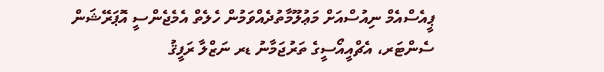ޕީއެސްއެމް ނިއުސްއަށް މަޢުލޫމާތުދެއްވަމުން ހެލެތް އެމެޖެންސީ އޮޕަރޭޝަން ސެންޓަރ، އެޗްއީއޯސީގެ ތަރުޖަމާނު ޑރ ނަޒްލާ ރަފީޤު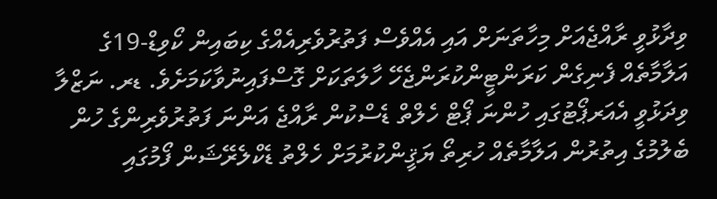ވިދާޅުވީ ރާއްޖެއަށް މިހާތަނަށް އައި އެއްވެސް ފަތުރުވެރިއެއްގެ ކިބައިން ކޯވިޑް-19ގެ އަލާމާތެއް ފެނިގެން ކަރަންޓީންކުރަންޖެހޭ ހާލަތަކަށް ގޮސްފައިނުވާކަމަށެވެ. ޑރ. ނަޒްލާ ވިދަޅުވީ އެއަރޕޯޓުގައި ހުންނަ ޕޯޓް ހެލްތް ޑެސްކުން ރާއްޖެ އަންނަ ފަތުރުވެރިންގެ ހުން ބެލުމުގެ އިތުރުން އަލާމާތެއް ހުރިތޯ ޔަޤީންކުރުމަށް ހެލްތު ޑެކްލެރޭޝަން ފޯމުގައި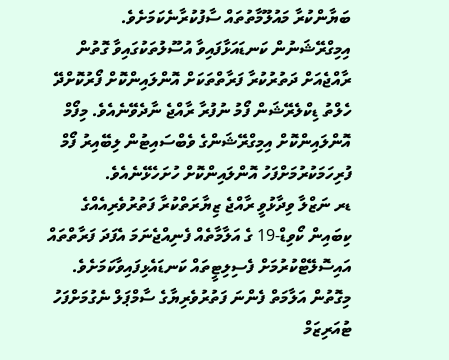ބަޔާންކުރާ މައުލޫމާތުތައް ސާފުކުރާނެކަމަށެވެ.
އިމިގްރޭޝަނުން ކަނޑައަޅާފައިވާ އުސޫލުތަކުގައިވާ ގޮތުން ރާއްޖެއަށް ދަތުރުކުރާ ފަރާތްތަކަށް އޮންލައިންކޮށް ފޯރުކޮށްދޭ ހެލްތު ޑިކްލެރޭޝަން ފޯމު ނުފުރާ ރާއްޖެ ނާދެވޭނެއެވެ. މިފޯމް އޮންލައިންކޮށް އިމިގްރޭޝަންގެ ވެބްސައިޓުން ލިބޭއިރު ފޯމް ފުރިހަމަކުރުމަށްފަހު އޮންލައިންކޮށް ހުށަހެޅޭނެއެވެ.
ޑރ ނަޒްލާ ވިދާޅުވީ ރާއްޖެ ޒިޔާރަތްކުރާ ފަތުރުވެރިއެއްގެ ކިބައިން ކޯވިޑް-19 ގެ އަލާމާތެއް ފެނިއްޖެނަމަ އެފަދަ ފަރާތްތައް އައިސޮލޭޓްކުރުމަށް ފެސިލިޓީތައް ކަނޑައެޅިފައިވާކަމަށެވެ. މިގޮތުން އަލާމަތް ފެންނަ ފަތުރުވެރިޔާގެ ސާމްޕަލް ނެގުމަށްފަހު ޓުއަރިޒަމް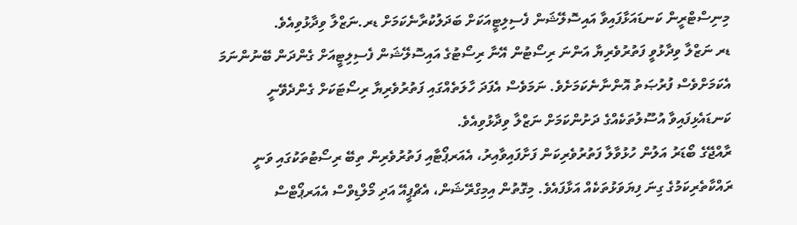މިނިސްޓްރީން ކަނޑައަޅާފައިވާ އައިސޮލޭޝަން ފެސިލިޓީއަކަށް ބަދަލުކުރާނެކަމަށް ޑރ.ނަޒްލާ ވިދާޅުވިއެވެ.
ޑރ ނަޒްލާ ވިދާޅުވީ ފަތުރުވެރިޔާ އަންނަ ރިސޯޓުން އޭނާ ރިސޯޓުގެ އައިސޮލޭޝަން ފެސިލިޓީއަށް ގެންދަން ބޭނުންނަމަ އެކަމަށްވެސް ފުރުޞަތު އޮންނާނެކަމަށެވެ. ނަމަވެސް އެފަދަ ހާލަތެއްގައި ފަތުރުވެރިޔާ ރިސޯޓަކަށް ގެންދެވޭނީ ކަނޑައެޅިފައިވާ އުސޫލުތަކެއްގެ ދަށުންކަމަށް ނަޒްލާ ވިދާޅުވިއެވެ.
ރާއްޖޭގެ ބޯޑަރު އަލުން ހުޅުވާލާ ފަތުރުވެރިކަން ފަށާފައިވާއިރު، އެއަރޕޯޓާއި ފަތުރުވެރިން ތިބޭ ރިސޯޓުތަކުގައި ވަނީ ރައްކާތެރިކަމުގެ ގިނަ ފިޔަވަޅުތަކެއް އަޅާފައެވެ. މިގޮތުން އިމިގްރޭޝަން، އެޗްޕީއޭ އަދި މޯލްޑިވްސް އެއަރޕޯޓްސް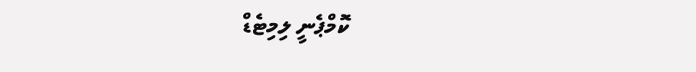ކޮމްޕެނީ ލިމިޓެޑް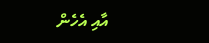އާއި އެހެން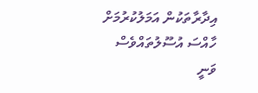އިދާރާތަކުން އަމަލުކުރުމަށް ހާއްސަ އުސޫލުތައްވެސް ވަނީ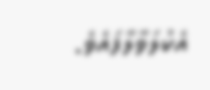އެކުލަވާލާފައެވެ.